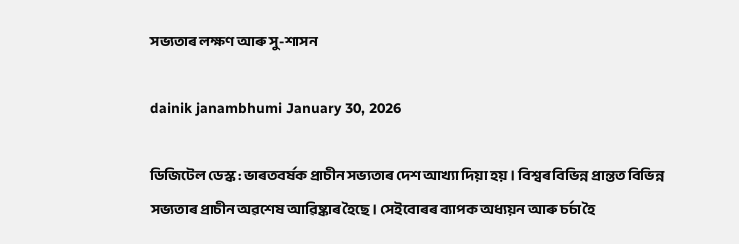সভ্যতাৰ লক্ষণ আৰু সু-শাসন

dainik janambhumi January 30, 2026

ডিজিটেল ডেস্ক : ভাৰতবৰ্ষক প্রাচীন সভ্যতাৰ দেশ আখ্যা দিয়া হয়। বিশ্বৰ বিভিন্ন প্রান্তত বিভিন্ন সভ্যতাৰ প্ৰাচীন অৱশেষ আৱিষ্কাৰ হৈছে। সেইবোৰৰ ব্যাপক অধ্যয়ন আৰু চৰ্চা হৈ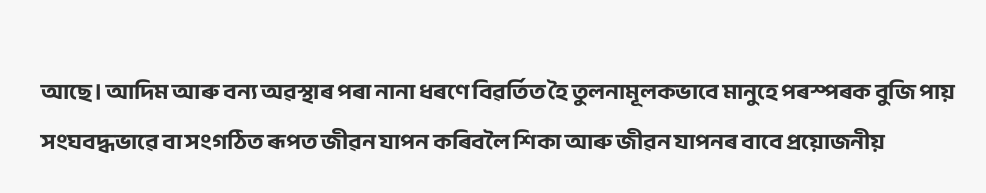আছে। আদিম আৰু বন্য অৱস্থাৰ পৰা নানা ধৰণে বিৱৰ্তিত হৈ তুলনামূলকভাবে মানুহে পৰস্পৰক বুজি পায় সংঘবদ্ধভাৱে বা সংগঠিত ৰূপত জীৱন যাপন কৰিবলৈ শিকা আৰু জীৱন যাপনৰ বাবে প্রয়োজনীয়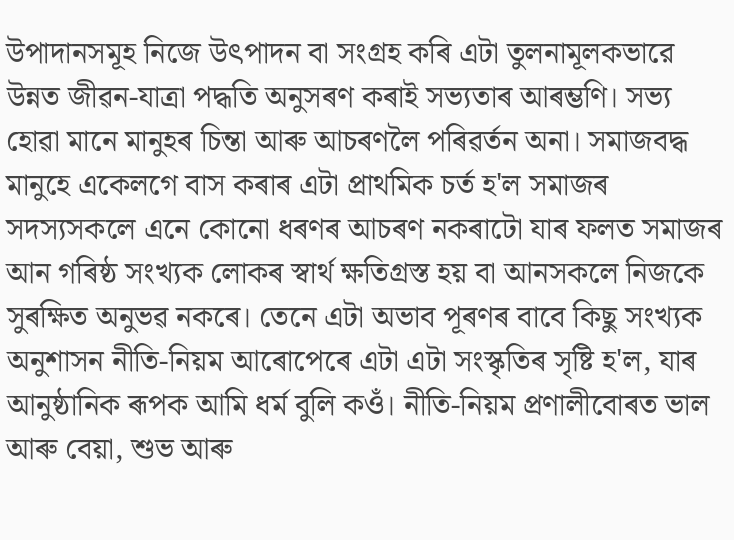উপাদানসমূহ নিজে উৎপাদন বা সংগ্রহ কৰি এটা তুলনামূলকভারে উন্নত জীৱন-যাত্রা পদ্ধতি অনুসৰণ কৰাই সভ্যতাৰ আৰম্ভণি। সভ্য হোৱা মানে মানুহৰ চিন্তা আৰু আচৰণলৈ পৰিৱৰ্তন অনা। সমাজবদ্ধ মানুহে একেলগে বাস কৰাৰ এটা প্রাথমিক চৰ্ত হ'ল সমাজৰ সদস্যসকলে এনে কোনো ধৰণৰ আচৰণ নকৰাটো যাৰ ফলত সমাজৰ আন গৰিষ্ঠ সংখ্যক লোকৰ স্বাৰ্থ ক্ষতিগ্রস্ত হয় বা আনসকলে নিজকে সুৰক্ষিত অনুভৱ নকৰে। তেনে এটা অভাব পূৰণৰ বাবে কিছু সংখ্যক অনুশাসন নীতি-নিয়ম আৰোপেৰে এটা এটা সংস্কৃতিৰ সৃষ্টি হ'ল, যাৰ আনুষ্ঠানিক ৰূপক আমি ধর্ম বুলি কওঁ। নীতি-নিয়ম প্রণালীবোৰত ভাল আৰু বেয়া, শুভ আৰু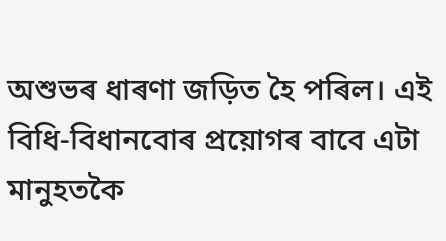অশুভৰ ধাৰণা জড়িত হৈ পৰিল। এই বিধি-বিধানবোৰ প্ৰয়োগৰ বাবে এটা মানুহতকৈ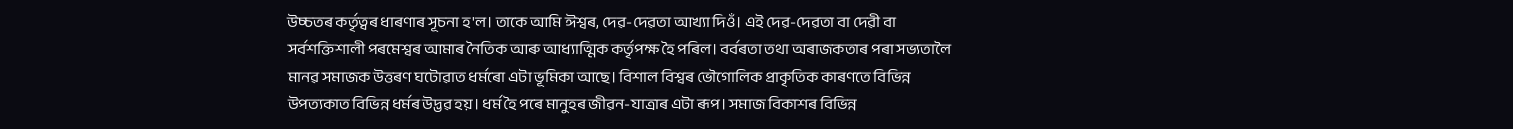উচ্চতৰ কর্তৃত্বৰ ধাৰণাৰ সূচনা হ'ল। তাকে আমি ঈশ্বৰ, দেৱ-দেৱতা আখ্যা দিওঁ। এই দেৱ-দেৱতা বা দেৱী বা সর্বশক্তিশালী পৰমেশ্বৰ আমাৰ নৈতিক আৰু আধ্যাত্মিক কর্তৃপক্ষ হৈ পৰিল। বৰ্বৰতা তথা অৰাজকতাৰ পৰা সভ্যতালৈ মানৱ সমাজক উত্তৰণ ঘটোৱাত ধৰ্মৰো এটা ভূমিকা আছে। বিশাল বিশ্বৰ ভৌগোলিক প্রাকৃতিক কাৰণতে বিভিন্ন উপত্যকাত বিভিন্ন ধৰ্মৰ উদ্ভৱ হয়। ধৰ্ম হৈ পৰে মানুহৰ জীৱন-যাত্ৰাৰ এটা ৰূপ। সমাজ বিকাশৰ বিভিন্ন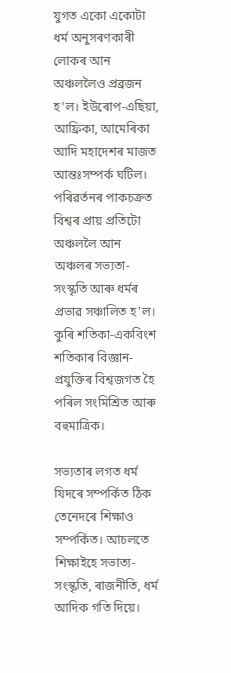যুগত একো একোটা ধৰ্ম অনুসৰণকাৰী লোকৰ আন অঞ্চললৈও প্ৰব্ৰজন হ'ল। ইউৰোপ-এছিয়া, আফ্রিকা, আমেৰিকা আদি মহাদেশৰ মাজত আন্তঃসম্পর্ক ঘটিল। পৰিৱৰ্তনৰ পাকচক্ৰত বিশ্বৰ প্ৰায় প্ৰতিটো অঞ্চললৈ আন অঞ্চলৰ সভ্যতা-সংস্কৃতি আৰু ধৰ্মৰ প্ৰভাৱ সঞ্চালিত হ'ল। কুৰি শতিকা-একবিংশ শতিকাৰ বিজ্ঞান-প্ৰযুক্তিৰ বিশ্বজগত হৈ পৰিল সংমিশ্রিত আৰু বহুমাত্রিক।

সভ্যতাৰ লগত ধৰ্ম যিদৰে সম্পর্কিত ঠিক তেনেদৰে শিক্ষাও সম্পর্কিত। আচলতে শিক্ষাইহে সভাত্য-সংস্কৃতি, ৰাজনীতি, ধর্ম আদিক গতি দিয়ে।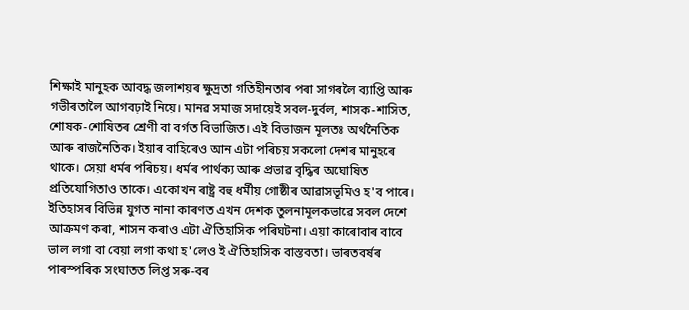শিক্ষাই মানুহক আবদ্ধ জলাশয়ৰ ক্ষুদ্রতা গতিহীনতাৰ পৰা সাগৰলৈ ব্যাপ্তি আৰু গভীৰতালৈ আগবঢ়াই নিয়ে। মানৱ সমাজ সদায়েই সবল-দুর্বল, শাসক-শাসিত, শোষক-শোষিতৰ শ্ৰেণী বা বর্গত বিভাজিত। এই বিভাজন মূলতঃ অর্থনৈতিক আৰু ৰাজনৈতিক। ইয়াৰ বাহিৰেও আন এটা পৰিচয় সকলো দেশৰ মানুহৰে থাকে। সেয়া ধৰ্মৰ পৰিচয়। ধৰ্মৰ পাৰ্থক্য আৰু প্ৰভাৱ বৃদ্ধিৰ অঘোষিত প্রতিযোগিতাও তাকে। একোখন ৰাষ্ট্ৰ বহু ধর্মীয় গোষ্ঠীৰ আৱাসভূমিও হ'ব পাৰে। ইতিহাসৰ বিভিন্ন যুগত নানা কাৰণত এখন দেশক তুলনামূলকভাৱে সবল দেশে আক্রমণ কৰা, শাসন কৰাও এটা ঐতিহাসিক পৰিঘটনা। এয়া কাৰোবাৰ বাবে ভাল লগা বা বেয়া লগা কথা হ'লেও ই ঐতিহাসিক বাস্তবতা। ভাৰতবৰ্ষৰ পাৰস্পৰিক সংঘাতত লিপ্ত সৰু-বৰ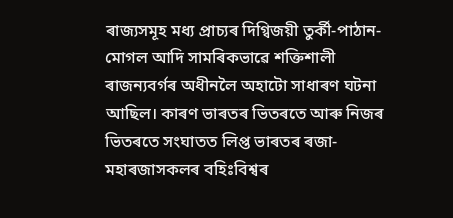ৰাজ্যসমূহ মধ্য প্রাচ্যৰ দিগ্বিজয়ী তুর্কী-পাঠান-মোগল আদি সামৰিকভাৱে শক্তিশালী ৰাজন্যবৰ্গৰ অধীনলৈ অহাটো সাধাৰণ ঘটনা আছিল। কাৰণ ভাৰতৰ ভিতৰতে আৰু নিজৰ ভিতৰতে সংঘাতত লিপ্ত ভাৰতৰ ৰজা-মহাৰজাসকলৰ বহিঃবিশ্বৰ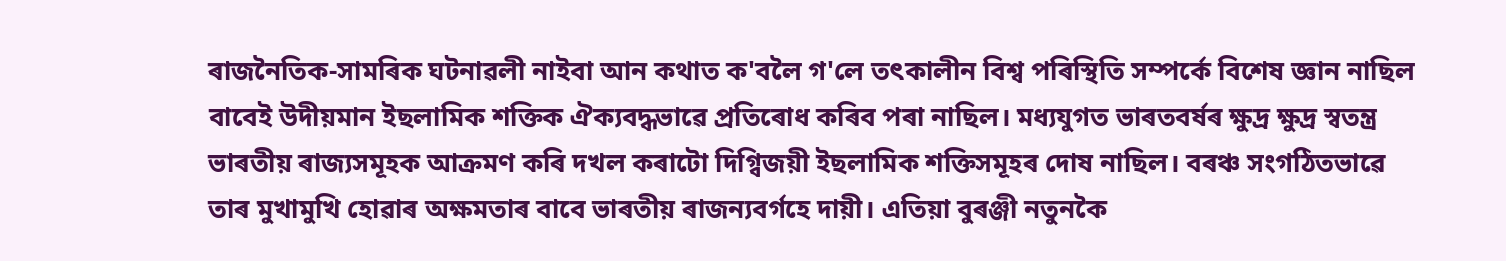ৰাজনৈতিক-সামৰিক ঘটনাৱলী নাইবা আন কথাত ক'বলৈ গ'লে তৎকালীন বিশ্ব পৰিস্থিতি সম্পর্কে বিশেষ জ্ঞান নাছিল বাবেই উদীয়মান ইছলামিক শক্তিক ঐক্যবদ্ধভাৱে প্ৰতিৰোধ কৰিব পৰা নাছিল। মধ্যযুগত ভাৰতবৰ্ষৰ ক্ষুদ্র ক্ষুদ্র স্বতন্ত্ৰ ভাৰতীয় ৰাজ্যসমূহক আক্ৰমণ কৰি দখল কৰাটো দিগ্বিজয়ী ইছলামিক শক্তিসমূহৰ দোষ নাছিল। বৰঞ্চ সংগঠিতভাৱে তাৰ মুখামুখি হোৱাৰ অক্ষমতাৰ বাবে ভাৰতীয় ৰাজন্যবৰ্গহে দায়ী। এতিয়া বুৰঞ্জী নতুনকৈ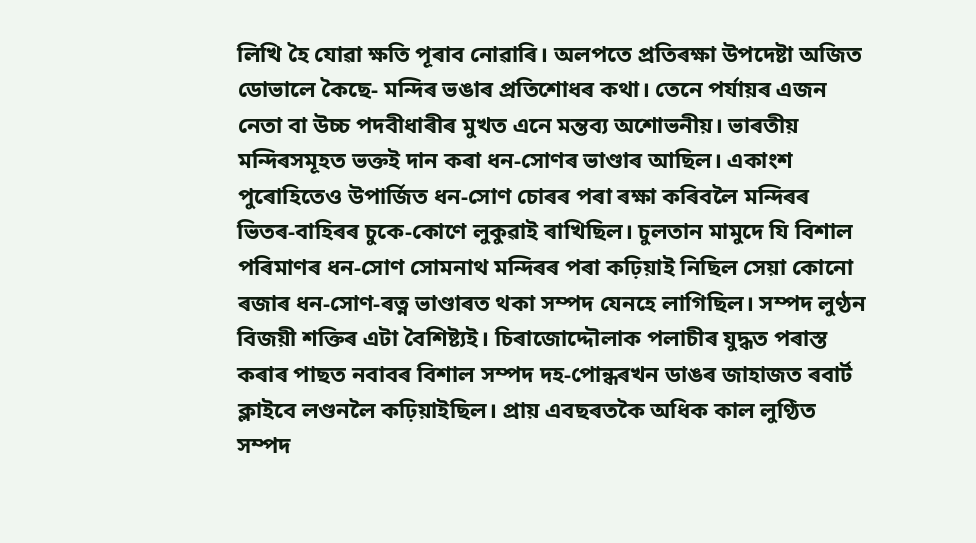লিখি হৈ যোৱা ক্ষতি পূৰাব নোৱাৰি। অলপতে প্রতিৰক্ষা উপদেষ্টা অজিত ডোভালে কৈছে- মন্দিৰ ভঙাৰ প্ৰতিশোধৰ কথা। তেনে পৰ্যায়ৰ এজন নেতা বা উচ্চ পদবীধাৰীৰ মুখত এনে মন্তব্য অশোভনীয়। ভাৰতীয় মন্দিৰসমূহত ভক্তই দান কৰা ধন-সোণৰ ভাণ্ডাৰ আছিল। একাংশ পুৰোহিতেও উপার্জিত ধন-সোণ চোৰৰ পৰা ৰক্ষা কৰিবলৈ মন্দিৰৰ ভিতৰ-বাহিৰৰ চুকে-কোণে লুকুৱাই ৰাখিছিল। চুলতান মামুদে যি বিশাল পৰিমাণৰ ধন-সোণ সোমনাথ মন্দিৰৰ পৰা কঢ়িয়াই নিছিল সেয়া কোনো ৰজাৰ ধন-সোণ-ৰত্ন ভাণ্ডাৰত থকা সম্পদ যেনহে লাগিছিল। সম্পদ লুণ্ঠন বিজয়ী শক্তিৰ এটা বৈশিষ্ট্যই। চিৰাজোদ্দৌলাক পলাচীৰ যুদ্ধত পৰাস্ত কৰাৰ পাছত নবাবৰ বিশাল সম্পদ দহ-পোন্ধৰখন ডাঙৰ জাহাজত ৰবাৰ্ট ক্লাইবে লণ্ডনলৈ কঢ়িয়াইছিল। প্রায় এবছৰতকৈ অধিক কাল লুণ্ঠিত সম্পদ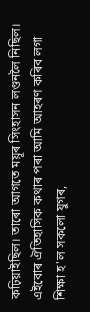কঢ়িয়াইছিল। তাৰো আগতে ময়ূৰ সিংহাসন লণ্ডনলৈ নিছিল। এইবোৰ ঐতিহাসিক কথাৰ পৰা আমি আহৰণ কৰিব লগা শিক্ষা হ'ল সকলো যুগৰ,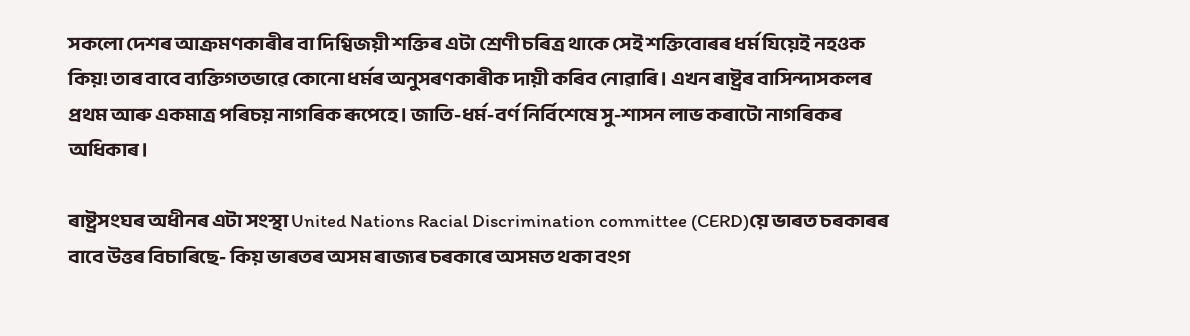সকলো দেশৰ আক্ৰমণকাৰীৰ বা দিগ্বিজয়ী শক্তিৰ এটা শ্ৰেণী চৰিত্ৰ থাকে সেই শক্তিবোৰৰ ধৰ্ম যিয়েই নহওক কিয়! তাৰ বাবে ব্যক্তিগতভাৱে কোনো ধৰ্মৰ অনুসৰণকাৰীক দায়ী কৰিব নোৱাৰি। এখন ৰাষ্ট্ৰৰ বাসিন্দাসকলৰ প্ৰথম আৰু একমাত্ৰ পৰিচয় নাগৰিক ৰূপেহে। জাতি-ধর্ম-বর্ণ নির্বিশেষে সু-শাসন লাভ কৰাটো নাগৰিকৰ অধিকাৰ।

ৰাষ্ট্ৰসংঘৰ অধীনৰ এটা সংস্থা United Nations Racial Discrimination committee (CERD)য়ে ভাৰত চৰকাৰৰ বাবে উত্তৰ বিচাৰিছে- কিয় ভাৰতৰ অসম ৰাজ্যৰ চৰকাৰে অসমত থকা বংগ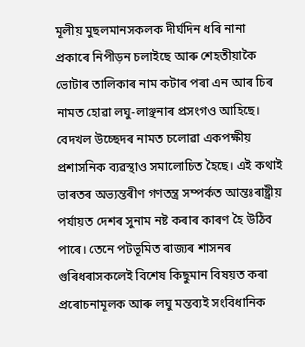মূলীয় মুছলমানসকলক দীর্ঘদিন ধৰি নানা প্ৰকাৰে নিপীড়ন চলাইছে আৰু শেহতীয়াকৈ ভোটাৰ তালিকাৰ নাম কটাৰ পৰা এন আৰ চিৰ নামত হোৱা লঘু-লাঞ্ছনাৰ প্ৰসংগও আহিছে। বেদখল উচ্ছেদৰ নামত চলোৱা একপক্ষীয় প্রশাসনিক ব্যৱস্থাও সমালোচিত হৈছে। এই কথাই ভাৰতৰ অভ্যন্তৰীণ গণতন্ত্ৰ সম্পৰ্কত আন্তঃৰাষ্ট্ৰীয় পৰ্যায়ত দেশৰ সুনাম নষ্ট কৰাৰ কাৰণ হৈ উঠিব পাৰে। তেনে পটভূমিত ৰাজ্যৰ শাসনৰ গুৰিধৰাসকলেই বিশেষ কিছুমান বিষয়ত কৰা প্ৰৰোচনামূলক আৰু লঘু মন্তব্যই সংবিধানিক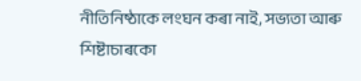নীতিনিষ্ঠাকে লংঘন কৰা নাই, সভ্যতা আৰু শিষ্টাচাৰকো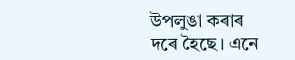উপলুঙা কৰাৰ দৰে হৈছে। এনে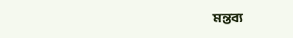মন্তব্য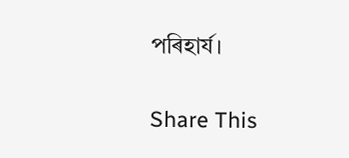পৰিহাৰ্য।

Share This